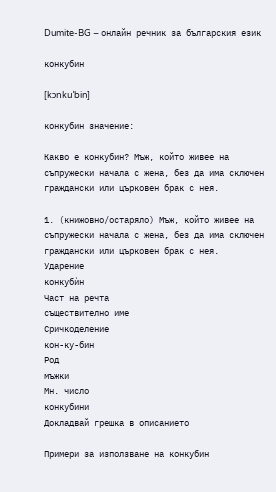Dumite-BG – онлайн речник за българския език

конкубин

[kɔnkuˈbin]

конкубин значение:

Какво е конкубин? Мъж, който живее на съпружески начала с жена, без да има сключен граждански или църковен брак с нея.

1. (книжовно/остаряло) Мъж, който живее на съпружески начала с жена, без да има сключен граждански или църковен брак с нея.
Ударение
конкубѝн
Част на речта
съществително име
Сричкоделение
кон-ку-бин
Род
мъжки
Мн. число
конкубини
Докладвай грешка в описанието

Примери за използване на конкубин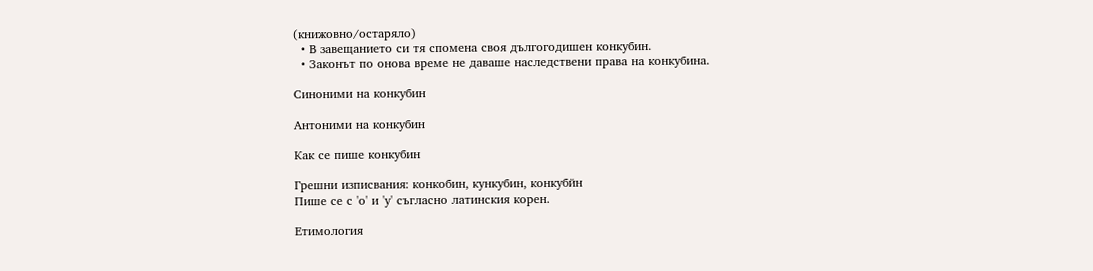(книжовно/остаряло)
  • В завещанието си тя спомена своя дългогодишен конкубин.
  • Законът по онова време не даваше наследствени права на конкубина.

Синоними на конкубин

Антоними на конкубин

Как се пише конкубин

Грешни изписвания: конкобин, кункубин, конкубйн
Пише се с 'о' и 'у' съгласно латинския корен.

Етимология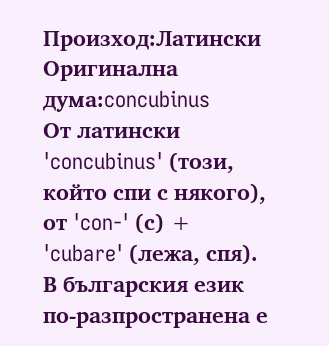Произход:Латински
Оригинална дума:concubinus
От латински 'concubinus' (този, който спи с някого), от 'con-' (с) + 'cubare' (лежа, спя). В българския език по-разпространена е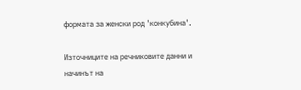формата за женски род 'конкубина'.

Източниците на речниковите данни и начинът на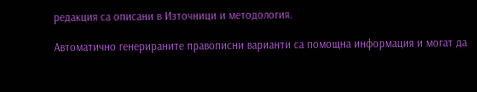редакция са описани в Източници и методология.

Автоматично генерираните правописни варианти са помощна информация и могат да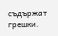съдържат грешки.